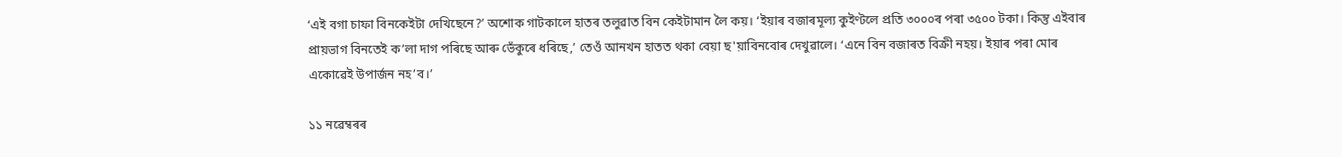‘এই বগা চাফা বিনকেইটা দেখিছেনে?’ অশোক গাটকালে হাতৰ তলুৱাত বিন কেইটামান লৈ কয়। ‘ইয়াৰ বজাৰমূল্য কুইণ্টলে প্ৰতি ৩০০০ৰ পৰা ৩৫০০ টকা। কিন্তু এইবাৰ প্ৰায়ভাগ বিনতেই ক’লা দাগ পৰিছে আৰু ভেঁকুৰে ধৰিছে,’ তেওঁ আনখন হাতত থকা বেয়া ছ'য়াবিনবোৰ দেখুৱালে। ‘এনে বিন বজাৰত বিক্ৰী নহয়। ইয়াৰ পৰা মোৰ একোৱেই উপাৰ্জন নহ’ব।’

১১ নৱেম্বৰৰ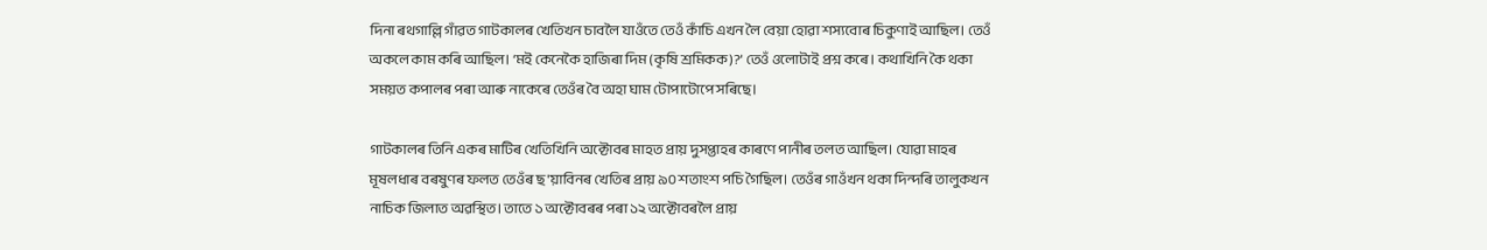দিনা ৰথগাল্লি গাঁৱত গাটকালৰ খেতিখন চাবলৈ যাওঁতে তেওঁ কাঁচি এখন লৈ বেয়া হোৱা শস্যবোৰ চিকুণাই আছিল। তেওঁ অকলে কাম কৰি আছিল। ‘মই কেনেকৈ হাজিৰা দিম (কৃষি শ্ৰমিকক)?’ তেওঁ ওলোটাই প্ৰশ্ন কৰে। কথাখিনি কৈ থকা সময়ত কপালৰ পৰা আৰু নাকেৰে তেওঁৰ বৈ অহা ঘাম টোপাটোপে সৰিছে।

গাটকালৰ তিনি একৰ মাটিৰ খেতিখিনি অক্টোবৰ মাহত প্ৰায় দুসপ্তাহৰ কাৰণে পানীৰ তলত আছিল। যোৱা মাহৰ মূষলধাৰ বৰষুণৰ ফলত তেওঁৰ ছ'য়াবিনৰ খেতিৰ প্ৰায় ৯০ শতাংশ পচি গৈছিল। তেওঁৰ গাওঁখন থকা দিন্দৰি তালুকখন নাচিক জিলাত অৱস্থিত। তাতে ১ অক্টোবৰৰ পৰা ১২ অক্টোবৰলৈ প্ৰায়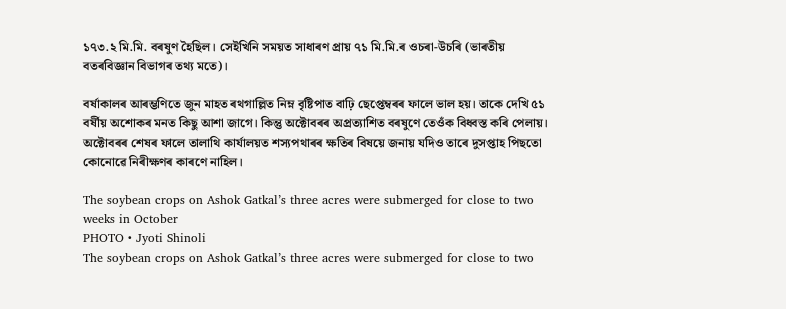১৭৩.২ মি.মি. বৰষুণ হৈছিল। সেইখিনি সময়ত সাধাৰণ প্ৰায় ৭১ মি.মি.ৰ ওচৰা-উচৰি (ভাৰতীয় বতৰবিজ্ঞান বিভাগৰ তথ্য মতে)।

বৰ্ষাকালৰ আৰম্ভণিতে জুন মাহত ৰথগাল্লিত নিম্ন বৃষ্টিপাত বাঢ়ি ছেপ্তেম্বৰৰ ফালে ভাল হয়। তাকে দেখি ৫১ বৰ্ষীয় অশোকৰ মনত কিছু আশা জাগে। কিন্তু অক্টোবৰৰ অপ্ৰত্যাশিত বৰষুণে তেওঁক বিধ্বস্ত কৰি পেলায়। অক্টোবৰৰ শেষৰ ফালে তালাথি কাৰ্যালয়ত শস্যপথাৰৰ ক্ষতিৰ বিষয়ে জনায় যদিও তাৰে দুসপ্তাহ পিছতো কোনোৱে নিৰীক্ষণৰ কাৰণে নাহিল।

The soybean crops on Ashok Gatkal’s three acres were submerged for close to two weeks in October
PHOTO • Jyoti Shinoli
The soybean crops on Ashok Gatkal’s three acres were submerged for close to two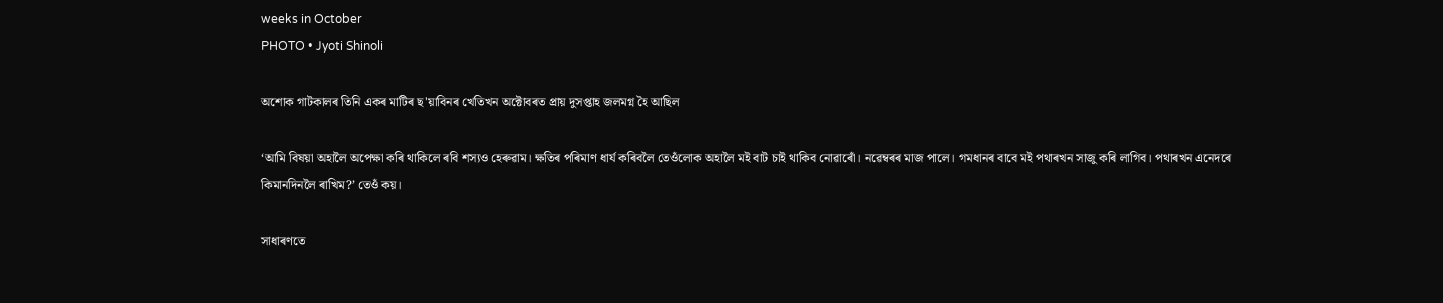weeks in October
PHOTO • Jyoti Shinoli

অশোক গাটকালৰ তিনি একৰ মাটিৰ ছ'য়াবিনৰ খেতিখন অক্টোবৰত প্ৰায় দুসপ্তাহ জলমগ্ন হৈ আছিল

‘আমি বিষয়া অহালৈ অপেক্ষা কৰি থাকিলে ৰবি শস্যও হেৰুৱাম। ক্ষতিৰ পৰিমাণ ধাৰ্য কৰিবলৈ তেওঁলোক অহালৈ মই বাট চাই থাকিব নোৱাৰোঁ। নৱেম্বৰৰ মাজ পালে। গমধানৰ বাবে মই পথাৰখন সাজু কৰি লাগিব। পথাৰখন এনেদৰে কিমানদিনলৈ ৰাখিম?’ তেওঁ কয়।

সাধাৰণতে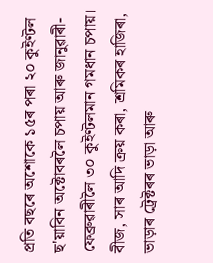প্ৰতি বছৰে অশোকে ১৫ৰ পৰা ২০ কুইণ্টল ছ'য়াবিন অক্টোবৰলৈ চপায় আৰু জানুৱাৰী-ফেব্ৰুৱাৰীলৈ ৩০ কুইণ্টলমান গমধান চপায়। বীজ, সাৰ আদি ক্ৰয় কৰা, শ্ৰমিকৰ হাজিৰা, ভাড়াৰ ট্ৰেক্টৰৰ ভাড়া আৰু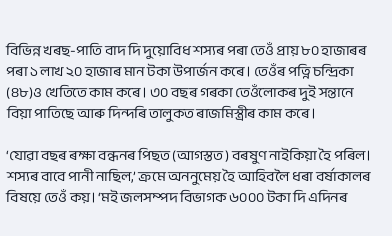বিভিন্ন খৰছ-পাতি বাদ দি দুয়োবিধ শস্যৰ পৰা তেওঁ প্ৰায় ৮০ হাজাৰৰ পৰা ১ লাখ ২০ হাজাৰ মান টকা উপাৰ্জন কৰে। তেওঁৰ পত্নি চন্দ্ৰিকা (৪৮)ও খেতিতে কাম কৰে। ৩০ বছৰ গৰকা তেওঁলোকৰ দুই সন্তানে বিয়া পাতিছে আৰু দিন্দৰি তালুকত ৰাজমিস্ত্ৰীৰ কাম কৰে।

‘যোৱা বছৰ ৰক্ষা বন্ধনৰ পিছত (আগস্তত) বৰষুণ নাইকিয়া হৈ পৰিল। শস্যৰ বাবে পানী নাছিল,’ ক্ৰমে অননুমেয় হৈ আহিবলৈ ধৰা বৰ্ষাকালৰ বিষয়ে তেওঁ কয়। ‘মই জলসম্পদ বিভাগক ৬০০০ টকা দি এদিনৰ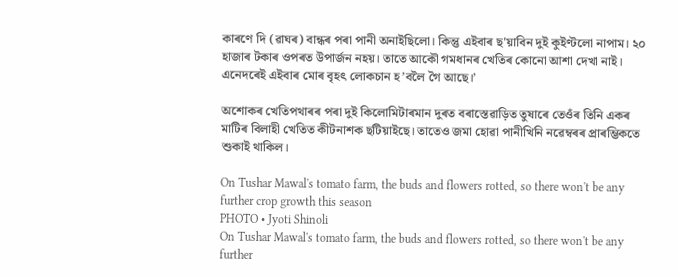কাৰণে দি (ৱাঘৰ) বান্ধৰ পৰা পানী অনাইছিলো। কিন্তু এইবাৰ ছ'য়াবিন দুই কুইণ্টলো নাপাম। ২০ হাজাৰ টকাৰ ওপৰত উপাৰ্জন নহয়। তাতে আকৌ গমধানৰ খেতিৰ কোনো আশা দেখা নাই। এনেদৰেই এইবাৰ মোৰ বৃহৎ লোকচান হ’বলৈ গৈ আছে।’

অশোকৰ খেতিপথাৰৰ পৰা দুই কিলোমিটাৰমান দুৰত বৰাস্তেৱাড়িত তুষাৰে তেওঁৰ তিনি একৰ মাটিৰ বিলাহী খেতিত কীটনাশক ছটিয়াইছে। তাতেও জমা হোৱা পানীখিনি নৱেম্বৰৰ প্ৰাৰম্ভিকতে শুকাই থাকিল।

On Tushar Mawal's tomato farm, the buds and flowers rotted, so there won't be any further crop growth this season
PHOTO • Jyoti Shinoli
On Tushar Mawal's tomato farm, the buds and flowers rotted, so there won't be any further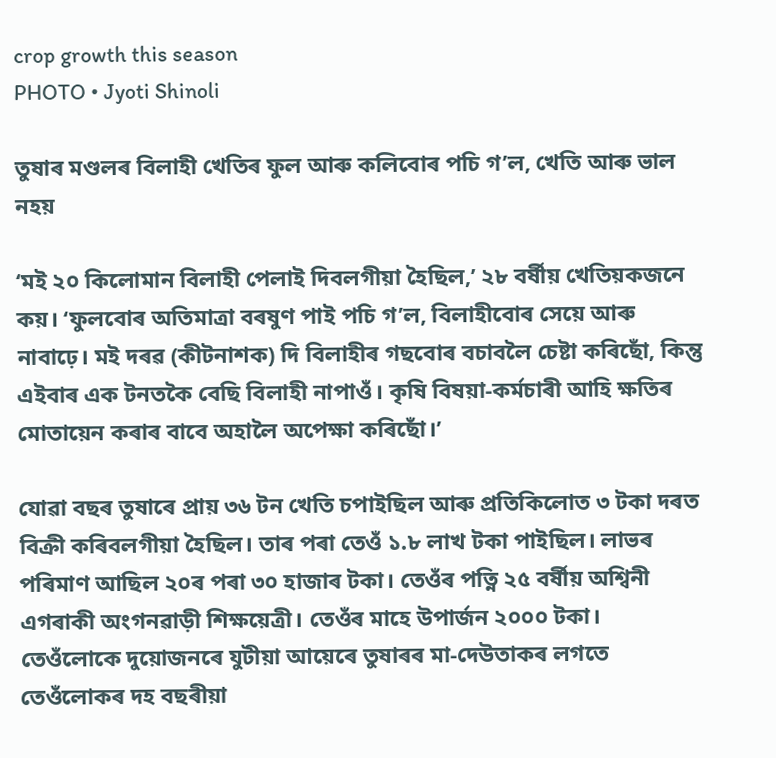crop growth this season
PHOTO • Jyoti Shinoli

তুষাৰ মণ্ডলৰ বিলাহী খেতিৰ ফুল আৰু কলিবোৰ পচি গ’ল, খেতি আৰু ভাল নহয়

‘মই ২০ কিলোমান বিলাহী পেলাই দিবলগীয়া হৈছিল,’ ২৮ বৰ্ষীয় খেতিয়কজনে কয়। ‘ফুলবোৰ অতিমাত্ৰা বৰষুণ পাই পচি গ’ল, বিলাহীবোৰ সেয়ে আৰু নাবাঢ়ে। মই দৰৱ (কীটনাশক) দি বিলাহীৰ গছবোৰ বচাবলৈ চেষ্টা কৰিছোঁ, কিন্তু এইবাৰ এক টনতকৈ বেছি বিলাহী নাপাওঁ। কৃষি বিষয়া-কৰ্মচাৰী আহি ক্ষতিৰ মোতায়েন কৰাৰ বাবে অহালৈ অপেক্ষা কৰিছোঁ।’

যোৱা বছৰ তুষাৰে প্ৰায় ৩৬ টন খেতি চপাইছিল আৰু প্ৰতিকিলোত ৩ টকা দৰত বিক্ৰী কৰিবলগীয়া হৈছিল। তাৰ পৰা তেওঁ ১.৮ লাখ টকা পাইছিল। লাভৰ পৰিমাণ আছিল ২০ৰ পৰা ৩০ হাজাৰ টকা। তেওঁৰ পত্নি ২৫ বৰ্ষীয় অশ্বিনী এগৰাকী অংগনৱাড়ী শিক্ষয়েত্ৰী। তেওঁৰ মাহে উপাৰ্জন ২০০০ টকা। তেওঁলোকে দুয়োজনৰে যুটীয়া আয়েৰে তুষাৰৰ মা-দেউতাকৰ লগতে তেওঁলোকৰ দহ বছৰীয়া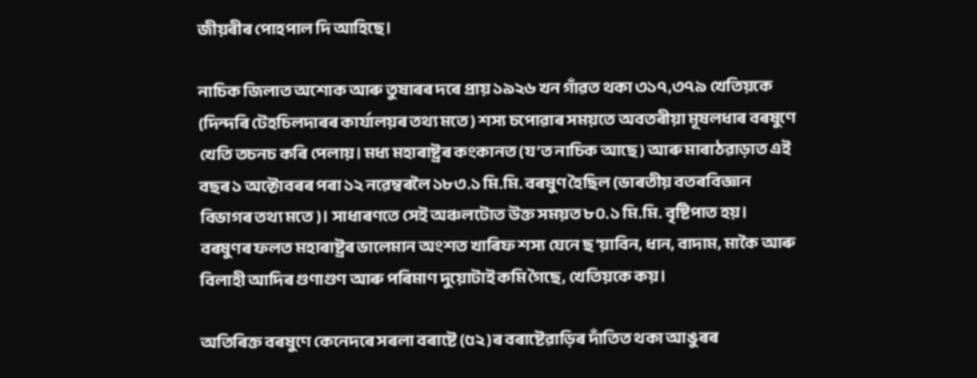জীয়ৰীৰ পোহপাল দি আহিছে।

নাচিক জিলাত অশোক আৰু তুষাৰৰ দৰে প্ৰায় ১৯২৬ খন গাঁৱত থকা ৩১৭,৩৭৯ খেতিয়কে (দিন্দৰি টেহচিলদাৰৰ কাৰ্যালয়ৰ তথ্য মতে) শস্য চপোৱাৰ সময়তে অবতৰীয়া মূষলধাৰ বৰষুণে খেতি তচনচ কৰি পেলায়। মধ্য মহাৰাষ্ট্ৰৰ কংকানত (য’ত নাচিক আছে) আৰু মাৰাঠৱাড়াত এই বছৰ ১ অক্টোবৰৰ পৰা ১২ নৱেম্বৰলৈ ১৮৩.১ মি.মি. বৰষুণ হৈছিল (ভাৰতীয় বতৰবিজ্ঞান বিভাগৰ তথ্য মতে)। সাধাৰণতে সেই অঞ্চলটোত উক্ত সময়ত ৮০.১ মি.মি. বৃষ্টিপাত হয়। বৰষুণৰ ফলত মহাৰাষ্ট্ৰৰ ভালেমান অংশত খাৰিফ শস্য যেনে ছ'য়াবিন, ধান, বাদাম, মাকৈ আৰু বিলাহী আদিৰ গুণাগুণ আৰু পৰিমাণ দুয়োটাই কমি গৈছে, খেতিয়কে কয়।

অতিৰিক্ত বৰষুণে কেনেদৰে সৰলা বৰাষ্টে (৫২)ৰ বৰাষ্টেৱাড়িৰ দাঁতিত থকা আঙুৰৰ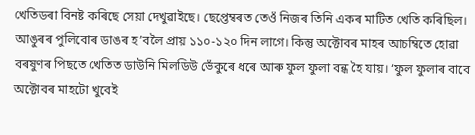খেতিডৰা বিনষ্ট কৰিছে সেয়া দেখুৱাইছে। ছেপ্তেম্বৰত তেওঁ নিজৰ তিনি একৰ মাটিত খেতি কৰিছিল। আঙুৰৰ পুলিবোৰ ডাঙৰ হ’বলৈ প্ৰায় ১১০-১২০ দিন লাগে। কিন্তু অক্টোবৰ মাহৰ আচম্বিতে হোৱা বৰষুণৰ পিছতে খেতিত ডাউনি মিলডিউ ভেঁকুৰে ধৰে আৰু ফুল ফুলা বন্ধ হৈ যায়। ‘ফুল ফুলাৰ বাবে অক্টোবৰ মাহটো খুবেই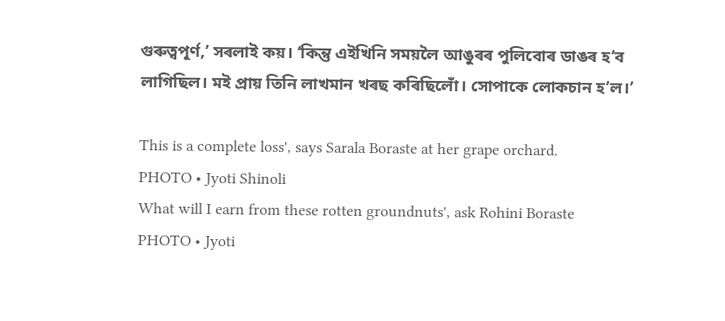গুৰুত্বপূৰ্ণ,’ সৰলাই কয়। ‘কিন্তু এইখিনি সময়লৈ আঙুৰৰ পুলিবোৰ ডাঙৰ হ’ব লাগিছিল। মই প্ৰায় তিনি লাখমান খৰছ কৰিছিলোঁ। সোপাকে লোকচান হ’ল।’

This is a complete loss', says Sarala Boraste at her grape orchard.
PHOTO • Jyoti Shinoli
What will I earn from these rotten groundnuts', ask Rohini Boraste
PHOTO • Jyoti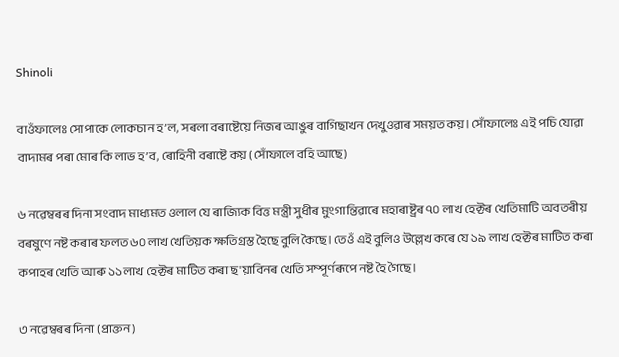Shinoli

বাওঁফালেঃ সোপাকে লোকচান হ’ল, সৰলা বৰাষ্টেয়ে নিজৰ আঙুৰ বাগিছাখন দেখুওৱাৰ সময়ত কয়। সোঁফালেঃ এই পচি যোৱা বাদামৰ পৰা মোৰ কি লাভ হ’ব, ৰোহিনী বৰাষ্টে কয় (সোঁফালে বহি আছে)

৬ নৱেম্বৰৰ দিনা সংবাদ মাধ্যমত ওলাল যে ৰাজ্যিক বিত্ত মন্ত্ৰী সুধীৰ মুংগান্তিৱাৰে মহাৰাষ্ট্ৰৰ ৭০ লাখ হেক্টৰ খেতিমাটি অবতৰীয় বৰষুণে নষ্ট কৰাৰ ফলত ৬০ লাখ খেতিয়ক ক্ষতিগ্ৰস্ত হৈছে বুলি কৈছে। তেওঁ এই বুলিও উল্লেখ কৰে যে ১৯ লাখ হেক্টৰ মাটিত কৰা কপাহৰ খেতি আৰু ১১ লাখ হেক্টৰ মাটিত কৰা ছ'য়াবিনৰ খেতি সম্পূৰ্ণৰূপে নষ্ট হৈ গৈছে।

৩ নৱেম্বৰৰ দিনা (প্ৰাক্তন)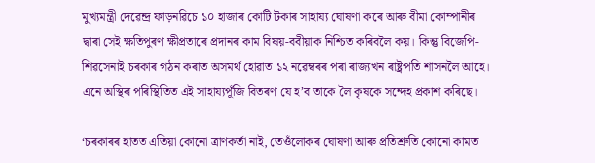মুখ্যমন্ত্ৰী দেৱেন্দ্ৰ ফাড়নৱিচে ১০ হাজাৰ কোটি টকাৰ সাহায্য ঘোষণা কৰে আৰু বীমা কোম্পানীৰ দ্বাৰা সেই ক্ষতিপুৰণ ক্ষীপ্ৰতাৰে প্ৰদানৰ কাম বিষয়-ববীয়াক নিশ্চিত কৰিবলৈ কয়। কিন্তু বিজেপি-শিৱসেনাই চৰকাৰ গঠন কৰাত অসমৰ্থ হোৱাত ১২ নৱেম্বৰৰ পৰা ৰাজ্যখন ৰাষ্ট্ৰপতি শাসনলৈ আহে। এনে অস্থিৰ পৰিস্থিতিত এই সাহায্যপূঁজি বিতৰণ যে হ’ব তাকে লৈ কৃষকে সন্দেহ প্ৰকাশ কৰিছে।

‘চৰকাৰৰ হাতত এতিয়া কোনো ত্ৰাণকৰ্তা নাই, তেওঁলোকৰ ঘোষণা আৰু প্ৰতিশ্ৰুতি কোনো কামত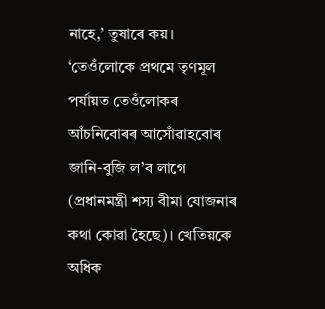নাহে,’ তুষাৰে কয়। ‘তেওঁলোকে প্ৰথমে তৃণমূল পৰ্যায়ত তেওঁলোকৰ আঁচনিবোৰৰ আসোঁৱাহবোৰ জানি-বুজি ল’ব লাগে (প্ৰধানমন্ত্ৰী শস্য বীমা যোজনাৰ কথা কোৱা হৈছে)। খেতিয়কে অধিক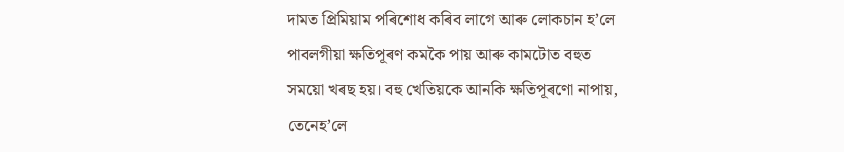দামত প্ৰিমিয়াম পৰিশোধ কৰিব লাগে আৰু লোকচান হ’লে পাবলগীয়া ক্ষতিপূৰণ কমকৈ পায় আৰু কামটোত বহুত সময়ো খৰছ হয়। বহু খেতিয়কে আনকি ক্ষতিপূৰণো নাপায়, তেনেহ’লে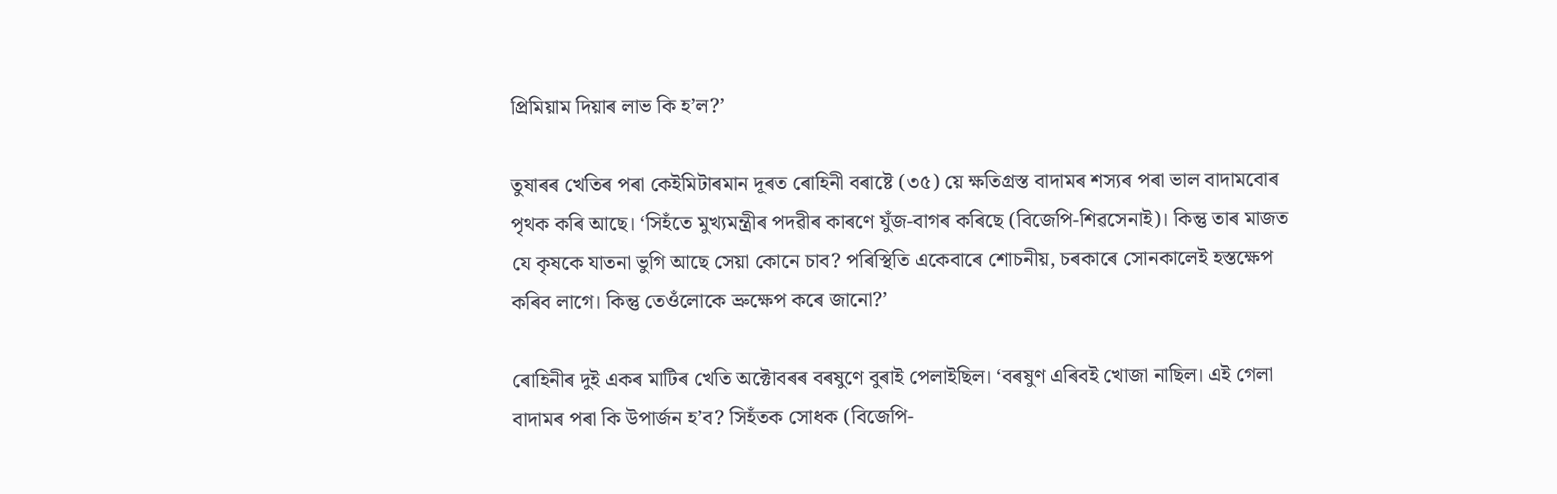প্ৰিমিয়াম দিয়াৰ লাভ কি হ’ল?’

তুষাৰৰ খেতিৰ পৰা কেইমিটাৰমান দূৰত ৰোহিনী বৰাষ্টে (৩৫) য়ে ক্ষতিগ্ৰস্ত বাদামৰ শস্যৰ পৰা ভাল বাদামবোৰ পৃথক কৰি আছে। ‘সিহঁতে মুখ্যমন্ত্ৰীৰ পদৱীৰ কাৰণে যুঁজ-বাগৰ কৰিছে (বিজেপি-শিৱসেনাই)। কিন্তু তাৰ মাজত যে কৃষকে যাতনা ভুগি আছে সেয়া কোনে চাব? পৰিস্থিতি একেবাৰে শোচনীয়, চৰকাৰে সোনকালেই হস্তক্ষেপ কৰিব লাগে। কিন্তু তেওঁলোকে ভ্ৰুক্ষেপ কৰে জানো?’

ৰোহিনীৰ দুই একৰ মাটিৰ খেতি অক্টোবৰৰ বৰষুণে বুৰাই পেলাইছিল। ‘বৰষুণ এৰিবই খোজা নাছিল। এই গেলা বাদামৰ পৰা কি উপাৰ্জন হ’ব? সিহঁতক সোধক (বিজেপি-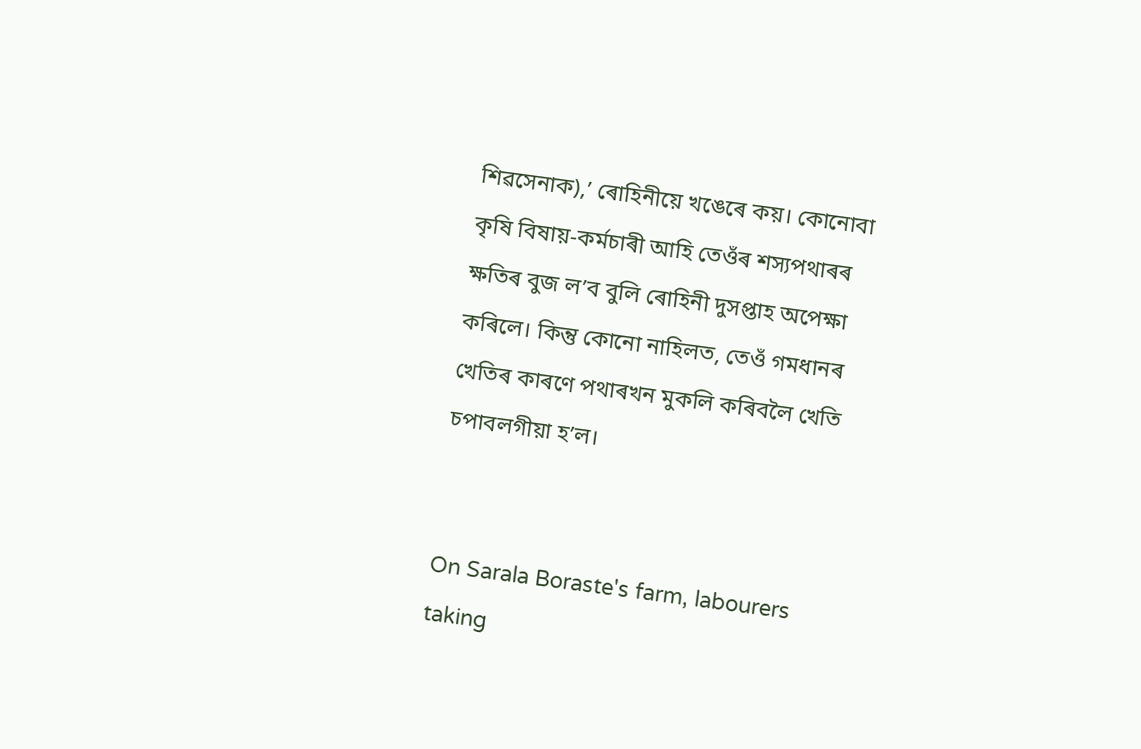শিৱসেনাক),’ ৰোহিনীয়ে খঙেৰে কয়। কোনোবা কৃষি বিষায়-কৰ্মচাৰী আহি তেওঁৰ শস্যপথাৰৰ ক্ষতিৰ বুজ ল’ব বুলি ৰোহিনী দুসপ্তাহ অপেক্ষা কৰিলে। কিন্তু কোনো নাহিলত, তেওঁ গমধানৰ খেতিৰ কাৰণে পথাৰখন মুকলি কৰিবলৈ খেতি চপাবলগীয়া হ’ল।


On Sarala Boraste's farm, labourers taking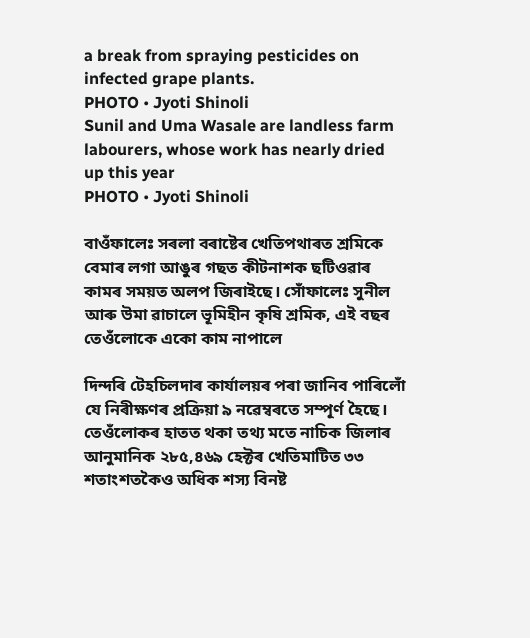a break from spraying pesticides on infected grape plants.
PHOTO • Jyoti Shinoli
Sunil and Uma Wasale are landless farm labourers, whose work has nearly dried up this year
PHOTO • Jyoti Shinoli

বাওঁফালেঃ সৰলা বৰাষ্টেৰ খেতিপথাৰত শ্ৰমিকে বেমাৰ লগা আঙুৰ গছত কীটনাশক ছটিওৱাৰ কামৰ সময়ত অলপ জিৰাইছে। সোঁফালেঃ সুনীল আৰু উমা ৱাচালে ভূমিহীন কৃষি শ্ৰমিক, এই বছৰ তেওঁলোকে একো কাম নাপালে

দিন্দৰি টেহচিলদাৰ কাৰ্যালয়ৰ পৰা জানিব পাৰিলোঁ যে নিৰীক্ষণৰ প্ৰক্ৰিয়া ৯ নৱেম্বৰতে সম্পূৰ্ণ হৈছে। তেওঁলোকৰ হাতত থকা তথ্য মতে নাচিক জিলাৰ আনুমানিক ২৮৫,৪৬৯ হেক্টৰ খেতিমাটিত ৩৩ শতাংশতকৈও অধিক শস্য বিনষ্ট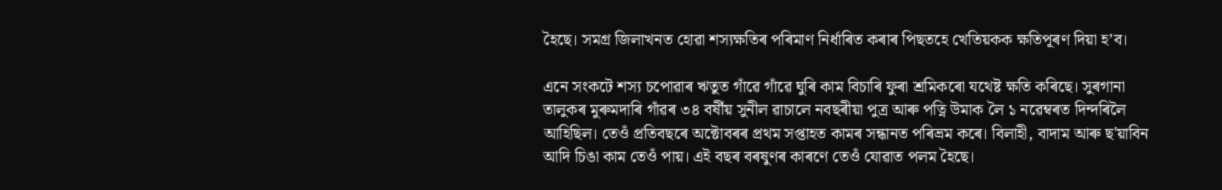হৈছে। সমগ্ৰ জিলাখনত হোৱা শস্যক্ষতিৰ পৰিমাণ নিৰ্ধাৰিত কৰাৰ পিছতহে খেতিয়কক ক্ষতিপূৰণ দিয়া হ’ব।

এনে সংকটে শস্য চপোৱাৰ ঋতুত গাঁৱে গাঁৱে ঘুৰি কাম বিচাৰি ফুৰা শ্ৰমিকৰো যথেষ্ট ক্ষতি কৰিছে। সুৰগানা তালুকৰ মুৰুমদাৰি গাঁৱৰ ৩৪ বৰ্ষীয় সুনীল ৱাচালে নবছৰীয়া পুত্ৰ আৰু পত্নি উমাক লৈ ১ নৱেম্বৰত দিন্দৰিলৈ আহিছিল। তেওঁ প্ৰতিবছৰে অক্টোবৰৰ প্ৰথম সপ্তাহত কামৰ সন্ধানত পৰিভ্ৰম কৰে। বিলাহী, বাদাম আৰু ছ'য়াবিন আদি চিঙা কাম তেওঁ পায়। এই বছৰ বৰষুণৰ কাৰণে তেওঁ যোৱাত পলম হৈছে।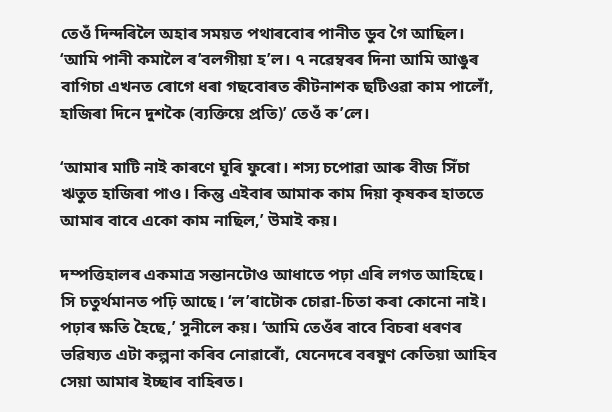তেওঁ দিন্দৰিলৈ অহাৰ সময়ত পথাৰবোৰ পানীত ডুব গৈ আছিল। ‘আমি পানী কমালৈ ৰ’বলগীয়া হ’ল। ৭ নৱেম্বৰৰ দিনা আমি আঙুৰ বাগিচা এখনত ৰোগে ধৰা গছবোৰত কীটনাশক ছটিওৱা কাম পালোঁ, হাজিৰা দিনে দুশকৈ (ব্যক্তিয়ে প্ৰতি)’ তেওঁ ক’লে।

‘আমাৰ মাটি নাই কাৰণে ঘূৰি ফুৰো। শস্য চপোৱা আৰু বীজ সিঁচা ঋতুত হাজিৰা পাও। কিন্তু এইবাৰ আমাক কাম দিয়া কৃষকৰ হাততে আমাৰ বাবে একো কাম নাছিল,’ উমাই কয়।

দম্পত্তিহালৰ একমাত্ৰ সন্তানটোও আধাতে পঢ়া এৰি লগত আহিছে। সি চতুৰ্থমানত পঢ়ি আছে। ‘ল’ৰাটোক চোৱা-চিতা কৰা কোনো নাই। পঢ়াৰ ক্ষতি হৈছে,’ সুনীলে কয়। ‘আমি তেওঁৰ বাবে বিচৰা ধৰণৰ ভৱিষ্যত এটা কল্পনা কৰিব নোৱাৰোঁ, যেনেদৰে বৰষুণ কেতিয়া আহিব সেয়া আমাৰ ইচ্ছাৰ বাহিৰত।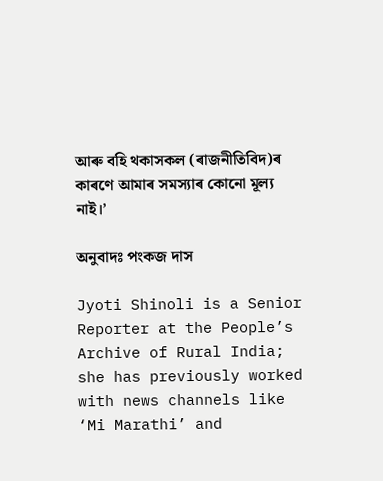আৰু বহি থকাসকল (ৰাজনীতিবিদ)ৰ কাৰণে আমাৰ সমস্যাৰ কোনো মূল্য নাই।’

অনুবাদঃ পংকজ দাস

Jyoti Shinoli is a Senior Reporter at the People’s Archive of Rural India; she has previously worked with news channels like ‘Mi Marathi’ and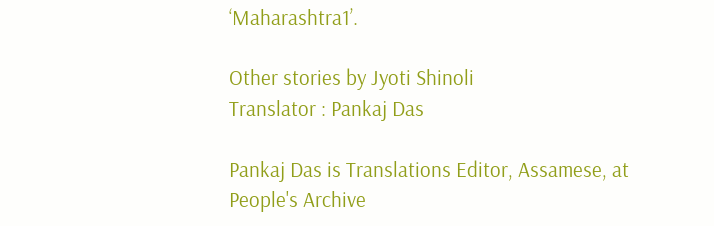‘Maharashtra1’.

Other stories by Jyoti Shinoli
Translator : Pankaj Das

Pankaj Das is Translations Editor, Assamese, at People's Archive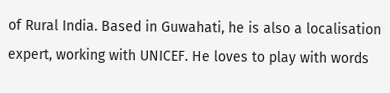of Rural India. Based in Guwahati, he is also a localisation expert, working with UNICEF. He loves to play with words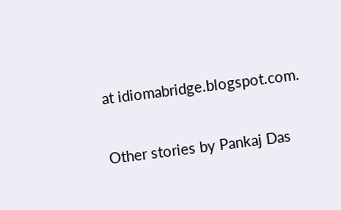at idiomabridge.blogspot.com.

Other stories by Pankaj Das